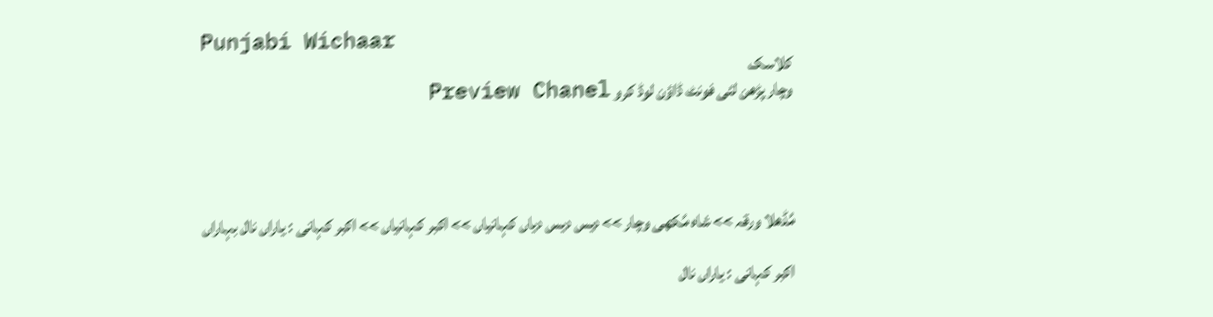Punjabi Wichaar
کلاسک
وچار پڑھن لئی فونٹ ڈاؤن لوڈ کرو Preview Chanel




مُڈھلا ورقہ >> شاہ مُکھی وچار >> دیس دیس دیاں کہانیاں >> اکبر کہانیاں >> اکبر کہانی : یاراں نال بہاراں

اکبر کہانی : یاراں نال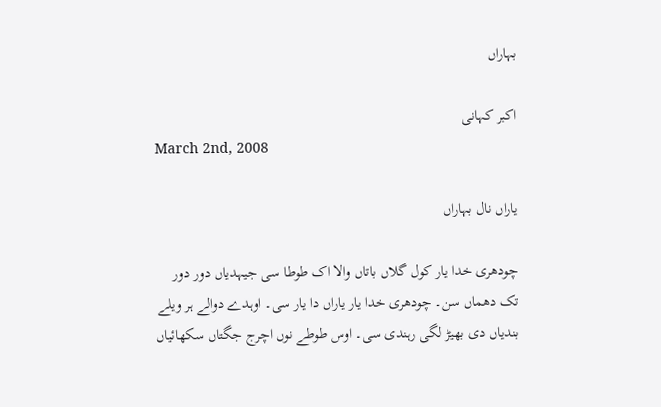بہاراں

اکبر کہانی
March 2nd, 2008

یاراں نال بہاراں

چودھری خدا یار کول گلاں باتاں والا اک طوطا سی جیہدیاں دور دور تک دھماں سن۔ چودھری خدا یار یاراں دا یار سی۔ اوہدے دوالے ہر ویلے بندیاں دی بھیڑ لگی رہندی سی۔ اوس طوطے نوں اچرج جگتاں سکھائیاں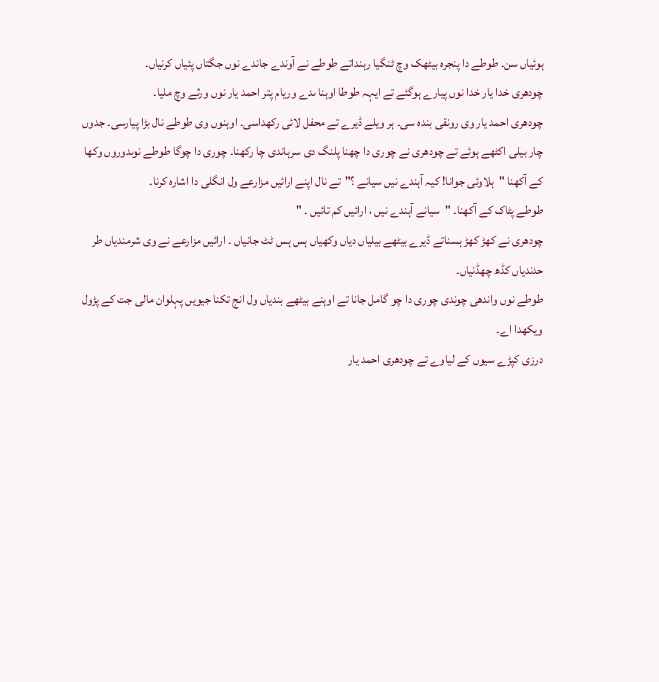ہوئیاں سن۔ طوطے دا پنجرہ بیٹھک وچ ٹنگیا رہنداتے طوطے نے آوندے جاندے نوں جگتاں پئیاں کرنیاں۔
چودھری خدا یار خدا نوں پیارے ہوگئے تے ایہہ طوطا اوہنا ںدے وریام پتر احمد یار نوں ورثے وچ ملیا۔
چودھری احمد یار وی رونقی بندہ سی۔ ہر ویلے ڈیرے تے محفل لائی رکھداسی۔ اوہنوں وی طوطے نال بڑا پیارسی۔ جدوں چار بیلی اکٹھے ہوئے تے چودھری نے چوری دا چھنا پلنگ دی سرہاندی چا رکھنا۔ چوری دا چوگا طوطے نوںدوروں وکھا کے آکھنا "ہلاوئی جوانا! کیہ آہندے نیں سیانے ؟"تے نال اپنے ارائیں مزارعے ول انگلی دا اشارہ کرنا۔
طوطے پٹاک کے آکھنا۔ "سیانے آہندے نیں ، ارائیں کم تائیں ۔ "
چودھری نے کھڑ کھڑ ہسناتے ڈیرے بیٹھے بیلیاں دیاں وکھیاں ہس ہس ٹٹ جانیاں ۔ ارائیں مزارعے نے وی شرمندیاں طر
حدندیاں کڈھ چھڈنیاں۔
طوطے نوں واندھی چوندی چوری دا چو گامل جانا تے اوہنے بیٹھے بندیاں ول انج تکنا جیویں پہلوان مالی جت کے پڑول ویکھدا اے۔
درزی کپڑے سیوں کے لیاوے تے چودھری احمد یار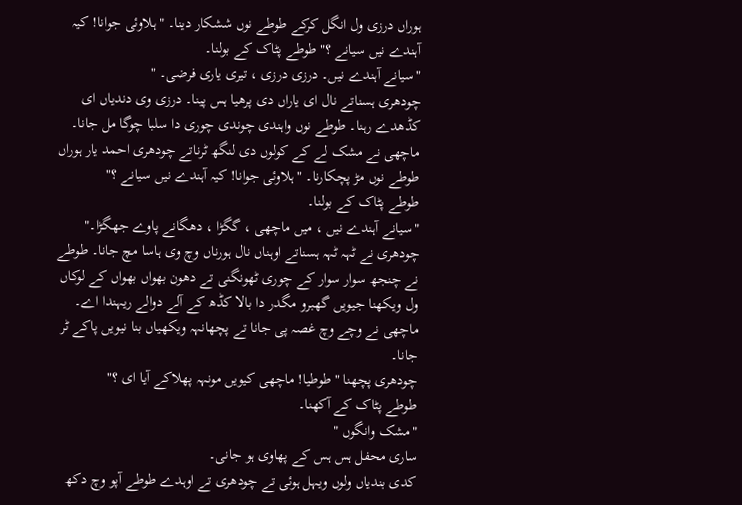ہوراں درزی ول انگل کرکے طوطے نوں ششکار دینا۔ "ہلاوئی جوانا! کیہ آہندے نیں سیانے ؟"طوطے پٹاک کے بولنا۔
"سیانے آہندے نیں۔ درزی درزی ، تیری یاری فرضی۔ "
چودھری ہسناتے نال ای یاراں دی پرھیا ہس پینا۔ درزی وی دندیاں ای کڈھدے رہنا۔ طوطے نوں واہندی چوندی چوری دا سلبا چوگا مل جانا۔
ماچھی نے مشک لے کے کولوں دی لنگھ ٹرناتے چودھری احمد یار ہوراں طوطے نوں مڑ پچکارنا۔ "ہلاوئی جوانا! کیہ آہندے نیں سیانے ؟"
طوطے پٹاک کے بولنا۔
"سیانے آہندے نیں ، میں ماچھی ، گگڑا ، دھگانے پاوے جھگڑا۔"
چودھری نے ٹہہ ٹہہ ہسناتے اوہناں نال ہورناں وچ وی ہاسا مچ جانا۔ طوطے نے چنجھ سوار سوار کے چوری ٹھونگنی تے دھون بھواں بھواں کے لوکاں ول ویکھنا جیویں گھبرو مگدر دا بالا کڈھ کے آلے دوالے ریہندا اے۔ ماچھی نے وچے وچ غصہ پی جانا تے پچھانہہ ویکھیاں بنا نیویں پاکے ٹر جانا۔
چودھری پچھنا "طوطیا! ماچھی کیویں مونہہ پھلاکے آیا ای ؟"
طوطے پٹاک کے آکھنا۔
"مشک وانگوں "
ساری محفل ہس ہس کے پھاوی ہو جانی۔
کدی بندیاں ولوں ویہل ہوئی تے چودھری تے اوہدے طوطے آپو وچ دکھ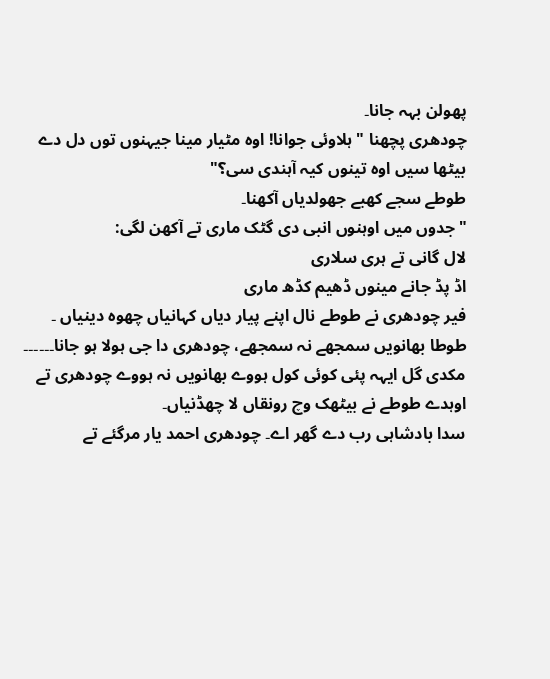پھولن بہہ جانا۔
چودھری پچھنا "ہلاوئی جوانا! اوہ مٹیار مینا جیہنوں توں دل دے بیٹھا سیں اوہ تینوں کیہ آہندی سی؟"
طوطے سجے کھبے جھولدیاں آکھنا۔
"جدوں میں اوہنوں انبی دی گٹک ماری تے آکھن لگی:
لال گانی تے ہری سلاری
اڈ پڈ جانے مینوں ڈھیم کڈھ ماری
فیر چودھری نے طوطے نال اپنے پیار دیاں کہانیاں چھوہ دینیاں ۔ طوطا بھانویں سمجھے نہ سمجھے، چودھری دا جی ہولا ہو جانا۔۔۔۔۔۔
مکدی گل ایہہ پئی کوئی کول ہووے بھانویں نہ ہووے چودھری تے اوہدے طوطے نے بیٹھک وچ رونقاں لا چھڈنیاں۔
سدا بادشاہی رب دے گھر اے۔ چودھری احمد یار مرگئے تے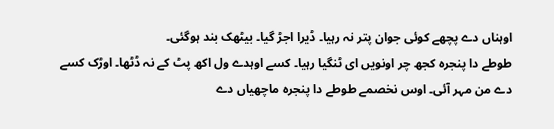اوہناں دے پچھے کوئی جوان پتر نہ رہیا۔ ڈیرا اجڑ گیا۔ بیٹھک بند ہوگئی۔
طوطے دا پنجرہ کجھ چر اونویں ای ٹنگیا رہیا۔ کسے اوہدے ول اکھ پٹ کے نہ ڈٹھا۔ اوڑک کسے دے من مہر آئی۔ اوس نخصمے طوطے دا پنجرہ ماچھیاں دے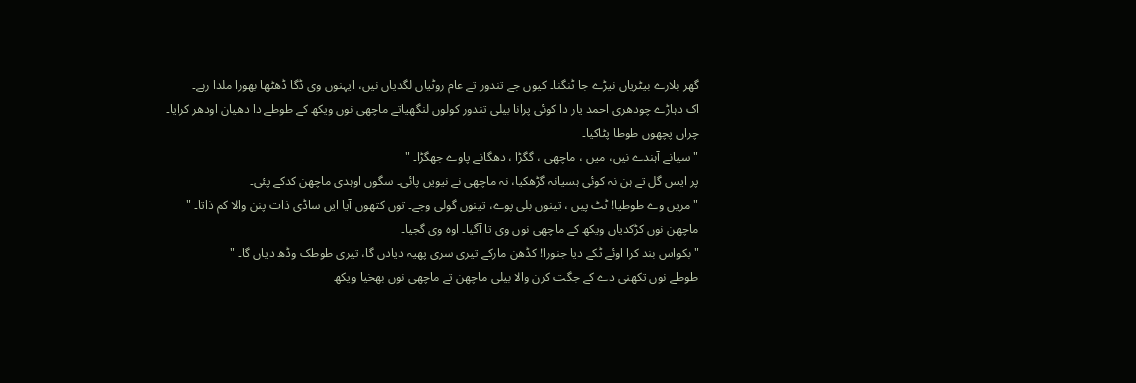گھر بلارے بیٹریاں نیڑے جا ٹنگنا۔ کیوں جے تندور تے عام روٹیاں لگدیاں نیں، ایہنوں وی ڈگا ڈھٹھا بھورا ملدا رہے۔
اک دہاڑے چودھری احمد یار دا کوئی پرانا بیلی تندور کولوں لنگھیاتے ماچھی نوں ویکھ کے طوطے دا دھیان اودھر کرایا۔
چراں پچھوں طوطا پٹاکیا۔
"سیانے آہندے نیں، میں ، ماچھی ، گگڑا ، دھگانے پاوے جھگڑا۔ "
پر ایس گل تے ہن نہ کوئی ہسیانہ گڑھکیا، نہ ماچھی نے نیویں پائی۔ سگوں اوہدی ماچھن کدکے پئی۔
"مریں وے طوطیا! ٹٹ پیں ، تینوں بلی پوے، تینوں گولی وجے۔ توں کتھوں آیا ایں ساڈی ذات پنن والا کم ذاتا۔ "
ماچھن نوں کڑکدیاں ویکھ کے ماچھی نوں وی تا آگیا۔ اوہ وی گجیا۔
"بکواس بند کرا اوئے ٹکے دیا جنورا! کڈھن مارکے تیری سری پھیہ دیادں گا، تیری طوطک وڈھ دیاں گا۔ "
طوطے نوں تکھنی دے کے جگت کرن والا بیلی ماچھن تے ماچھی نوں بھخیا ویکھ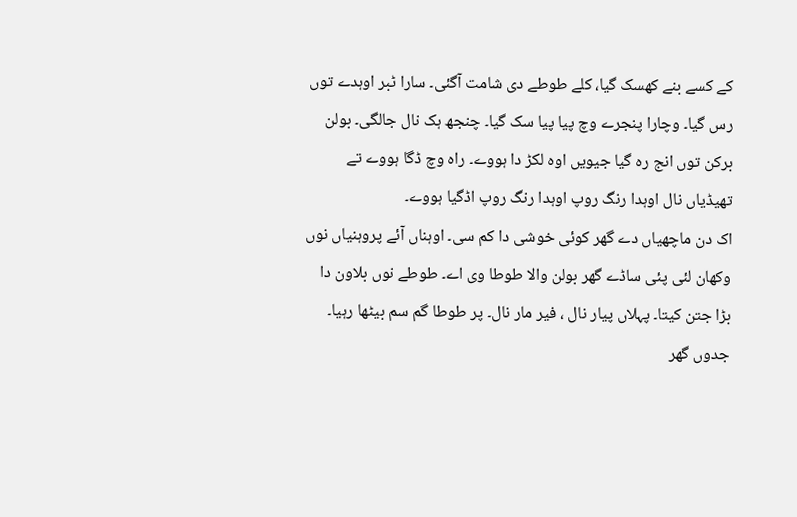کے کسے بنے کھسک گیا، کلے طوطے دی شامت آگئی۔ سارا ٹبر اوہدے توں رس گیا۔ وچارا پنجرے وچ پیا پیا سک گیا۔ چنجھ ہک نال جالگی۔ بولن برکن توں انج رہ گیا جیویں اوہ لکڑ دا ہووے۔ راہ وچ ڈگا ہووے تے تھیڈیاں نال اوہدا رنگ روپ اوہدا رنگ روپ اڈگیا ہووے۔
اک دن ماچھیاں دے گھر کوئی خوشی دا کم سی۔ اوہناں آئے پروہنیاں نوں وکھان لئی پئی ساڈے گھر بولن والا طوطا وی اے۔ طوطے نوں بلاون دا بڑا جتن کیتا۔ پہلاں پیار نال ، فیر مار نال۔ پر طوطا گم سم بیٹھا رہیا۔ جدوں گھر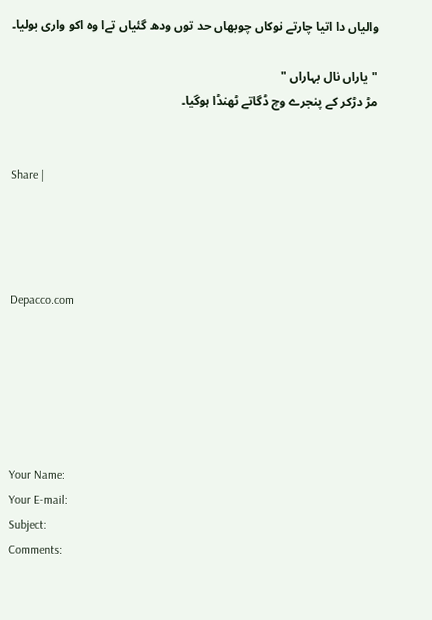والیاں دا اتیا چارتے نوکاں چوبھاں حد توں ودھ گئیاں تےا وہ اکو واری بولیا۔

"یاراں نال بہاراں "
مڑ دڑکر کے پنجرے وچ ڈگاتے ٹھنڈا ہوگیا۔


Share |




Depacco.com






Your Name:
Your E-mail:
Subject:
Comments: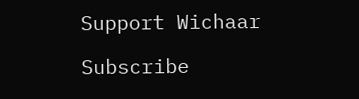Support Wichaar

Subscribe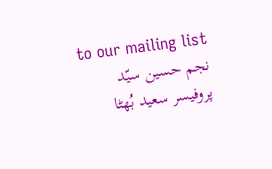to our mailing list
نجم حسین سیّد
پروفیسر سعید بُھٹا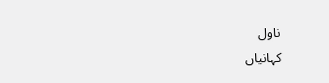ناول
کہانیاں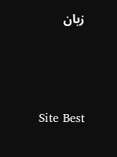زبان



Site Best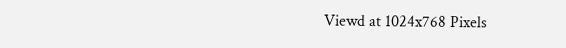Viewd at 1024x768 Pixels